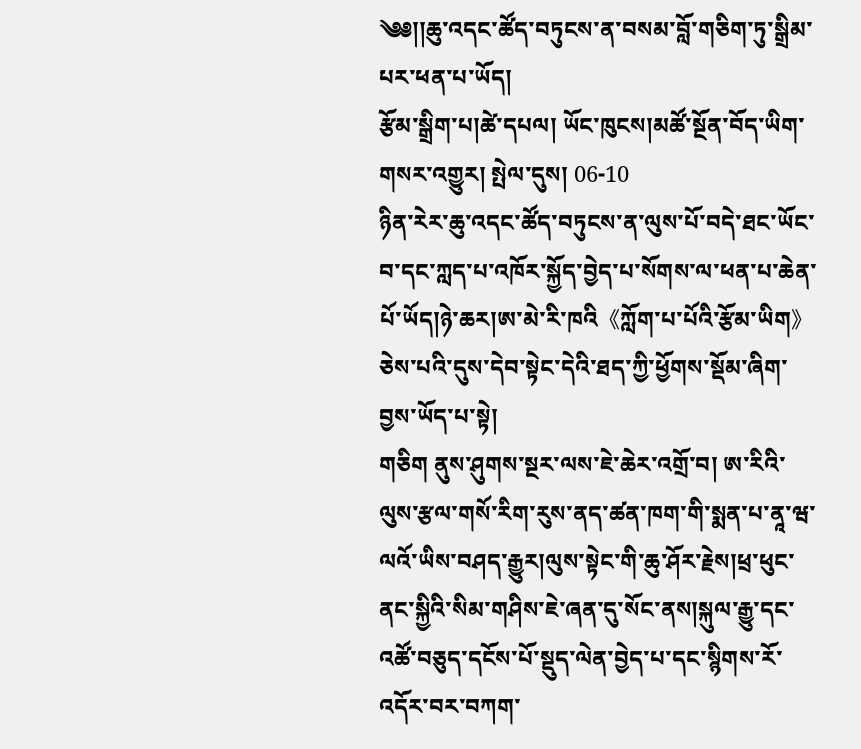༄༅།།ཆུ་འདང་ཚོད་བཏུངས་ན་བསམ་བློ་གཅིག་ཏུ་སྒྲིམ་པར་ཕན་པ་ཡོད།
རྩོམ་སྒྲིག་པ།ཚེ་དཔལ། ཡོང་ཁུངས།མཚོ་སྔོན་བོད་ཡིག་གསར་འགྱུར། སྤེལ་དུས། 06-10
ཉིན་རེར་ཆུ་འདང་ཚོད་བཏུངས་ན་ལུས་པོ་བདེ་ཐང་ཡོང་བ་དང་ཀླད་པ་འཁོར་སྐྱོད་བྱེད་པ་སོགས་ལ་ཕན་པ་ཆེན་པོ་ཡོད།ཉེ་ཆར།ཨ་མེ་རི་ཁའི《ཀློག་པ་པོའི་རྩོམ་ཡིག》ཅེས་པའི་དུས་དེབ་སྟེང་དེའི་ཐད་ཀྱི་ཕྱོགས་སྡོམ་ཞིག་བྱས་ཡོད་པ་སྟེ།
གཅིག ནུས་ཤུགས་སྔར་ལས་ཇེ་ཆེར་འགྲོ་བ། ཨ་རིའི་ལུས་རྩལ་གསོ་རིག་རུས་ནད་ཚན་ཁག་གི་སྨན་པ་ནཱ་ཝ་ལའོ་ཡིས་བཤད་རྒྱུར།ལུས་སྟེང་གི་ཆུ་ཤོར་རྗེས།ཕྲ་ཕུང་ནང་སྐྱིའི་སིམ་གཤིས་ཇེ་ཞན་དུ་སོང་ནས།སྐུལ་རྒྱུ་དང་འཚོ་བཅུད་དངོས་པོ་སྡུད་ལེན་བྱེད་པ་དང་སྙིགས་རོ་འདོར་བར་བཀག་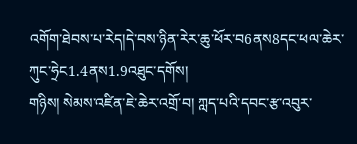འགོག་ཐེབས་པ་རེད།དེ་བས་ཉིན་རེར་ཆུ་ཕོར་བ6ནས8དང་ཕལ་ཆེར་ཀུང་ཧྲེང1.4ནས1.9འཐུང་དགོས།
གཉིས། སེམས་འཛིན་ཇེ་ཆེར་འགྲོ་བ། ཀླད་པའི་དབང་རྩ་འབུར་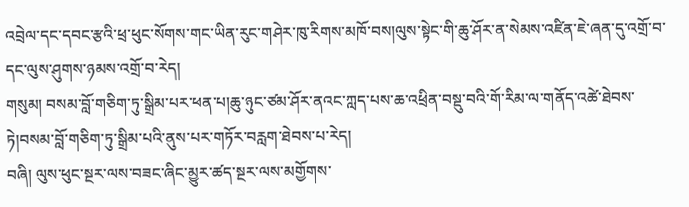འབྲེལ་དང་དབང་རྩའི་ཕྲ་ཕུང་སོགས་གང་ཡིན་རུང་གཤེར་ཁུ་རིགས་མཁོ་བས།ལུས་སྟེང་གི་ཆུ་ཤོར་ན་སེམས་འཛིན་ཇེ་ཞན་དུ་འགྲོ་བ་དང་ལུས་ཤུགས་ཉམས་འགྲོ་བ་རེད།
གསུམ། བསམ་བློ་གཅིག་ཏུ་སྒྲིམ་པར་ཕན་པ།ཆུ་ཉུང་ཙམ་ཤོར་ནའང་ཀླད་པས་ཆ་འཕྲིན་བསྡུ་བའི་གོ་རིམ་ལ་གནོད་འཚེ་ཐེབས་ཏེ།བསམ་བློ་གཅིག་ཏུ་སྒྲིམ་པའི་ནུས་པར་གཏོར་བརླག་ཐེབས་པ་རེད།
བཞི། ལུས་ཕུང་སྔར་ལས་བཟང་ཞིང་མྱུར་ཚད་སྔར་ལས་མགྱོགས་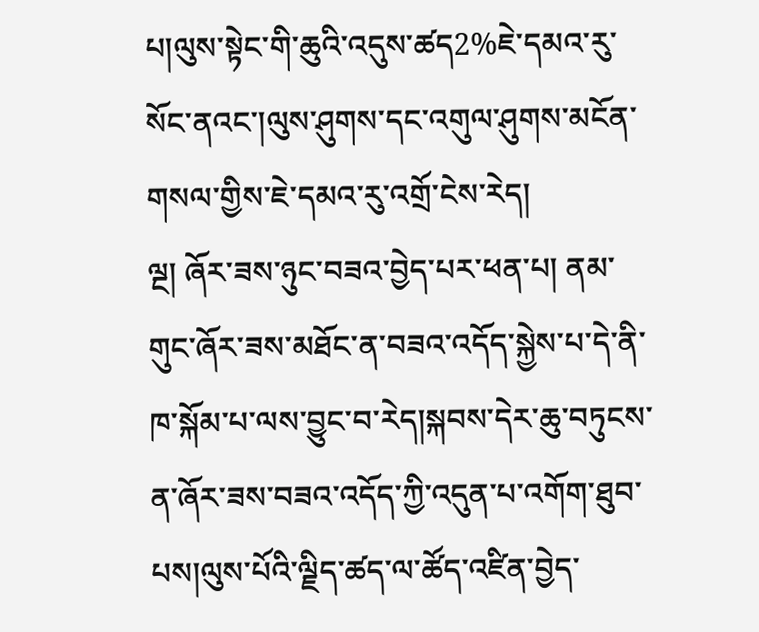པ།ལུས་སྟེང་གི་ཆུའི་འདུས་ཚད2%ཇེ་དམའ་རུ་སོང་ནའང་།ལུས་ཤུགས་དང་འགུལ་ཤུགས་མངོན་གསལ་གྱིས་ཇེ་དམའ་རུ་འགྲོ་ངེས་རེད།
ལྔ། ཞོར་ཟས་ཉུང་བཟའ་བྱེད་པར་ཕན་པ། ནམ་གུང་ཞོར་ཟས་མཐོང་ན་བཟའ་འདོད་སྐྱེས་པ་དེ་ནི་ཁ་སྐོམ་པ་ལས་བྱུང་བ་རེད།སྐབས་དེར་ཆུ་བཏུངས་ན་ཞོར་ཟས་བཟའ་འདོད་ཀྱི་འདུན་པ་འགོག་ཐུབ་པས།ལུས་པོའི་ལྗིད་ཚད་ལ་ཚོད་འཛིན་བྱེད་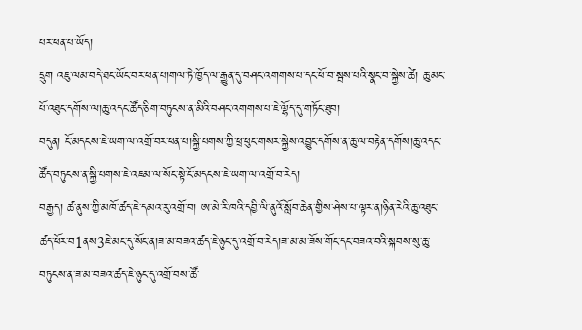པར་ཕན་པ་ཡོད།
དྲུག འཇུ་ལམ་བདེ་ཐང་ཡོང་བར་ཕན་པ།གལ་ཏེ་ཁྱོད་ལ་རྒྱུན་དུ་བཤང་འགགས་པ་དང་ཕོ་བ་སྦས་པའི་སྣང་བ་སྐྱེས་ཚེ། ཆུ་མང་པོ་འཐུང་དགོས་ལ།ཆུ་འདང་ཚོད་ཅིག་བཏུངས་ན་མིའི་བཤང་འགགས་པ་ཇེ་ལྷོད་དུ་གཏོང་ཐུབ།
བདུན། ངོ་མདངས་ཇེ་ཡག་ལ་འགྲོ་བར་ཕན་པ།སྐྱི་པགས་ཀྱི་ཕྲ་ཕུང་གསར་སྐྱེས་འབྱུང་དགོས་ན་ཆུ་ལ་བརྟེན་དགོས།ཆུ་འདང་ཚོད་བཏུངས་ན་སྐྱི་པགས་ཇེ་འཇམ་ལ་སོང་སྟེ་ངོ་མདངས་ཇེ་ཡག་ལ་འགྲོ་བ་རེད།
བརྒྱད། ཚ་ནུས་ཀྱི་མཁོ་ཚད་ཇེ་དམའ་རུ་འགྲོ་བ། ཨ་མེ་རི་ཁའི་དབྱི་ལི་ནུའོ་སློབ་ཆེན་གྱིས་ཤེས་པ་ལྟར་ན།ཉིན་རེའི་ཆུ་འཐུང་ཚད་ཕོར་བ1ནས3ཇེ་མང་དུ་སོང་ན།ཟ་མ་བཟའ་ཚད་ཇེ་ཉུང་དུ་འགྲོ་བ་རེད།ཟ་མ་མ་ཟོས་གོང་དང་བཟའ་བའི་སྐབས་སུ་ཆུ་བཏུངས་ན་ཟ་མ་བཟའ་ཚད་ཇེ་ཉུང་དུ་འགྲོ་བས་ཚོ་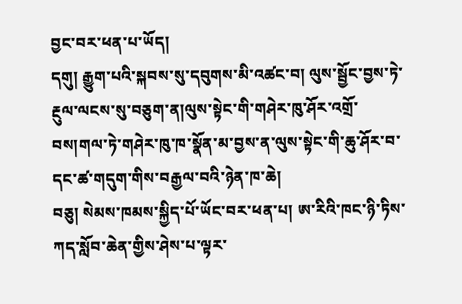བྱང་བར་ཕན་པ་ཡོད།
དགུ། རྒྱུག་པའི་སྐབས་སུ་དབུགས་མི་འཚང་བ། ལུས་སྦྱོང་བྱས་ཏེ་རྔུལ་ལངས་སུ་བཅུག་ན།ལུས་སྟེང་གི་གཤེར་ཁུ་ཤོར་འགྲོ་བས།གལ་ཏེ་གཤེར་ཁུ་ཁ་སྣོན་མ་བྱས་ན་ལུས་སྟེང་གི་ཆུ་ཤོར་བ་དང་ཚ་གདུག་གིས་བརྒྱལ་བའི་ཉེན་ཁ་ཆེ།
བཅུ། སེམས་ཁམས་སྐྱིད་པོ་ཡོང་བར་ཕན་པ། ཨ་རིའི་ཁང་ཉི་ཏིས་ཀད་སློབ་ཆེན་གྱིས་ཤེས་པ་ལྟར་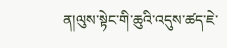ན།ལུས་སྟེང་གི་ཆུའི་འདུས་ཚད་ཇེ་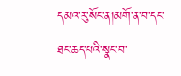དམའ་རུ་སོང་ན།མགོ་ན་བ་དང་ཐང་ཆད་པའི་སྣང་བ་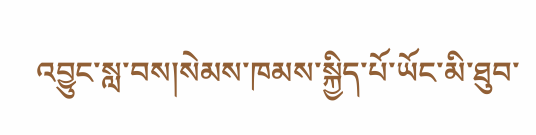འབྱུང་སླ་བས།སེམས་ཁམས་སྐྱིད་པོ་ཡོང་མི་ཐུབ་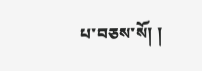པ་བཅས་སོ། །